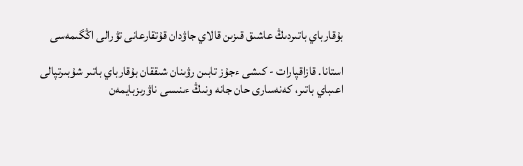بۇقارباي باتىردىڭ عاشىق قىزىن قالاي جاۋدان قۇتقارعانى تۋرالى اڭگىمەسى

استانا. قازاقپارات - كىشى ءجۇز تابىن رۋىنان شىققان بۇقارباي باتىر شۇبىرتپالى اعىباي باتىر، كەنەسارى حان جانە ونىڭ ءىنىسى ناۋرىزبايمەن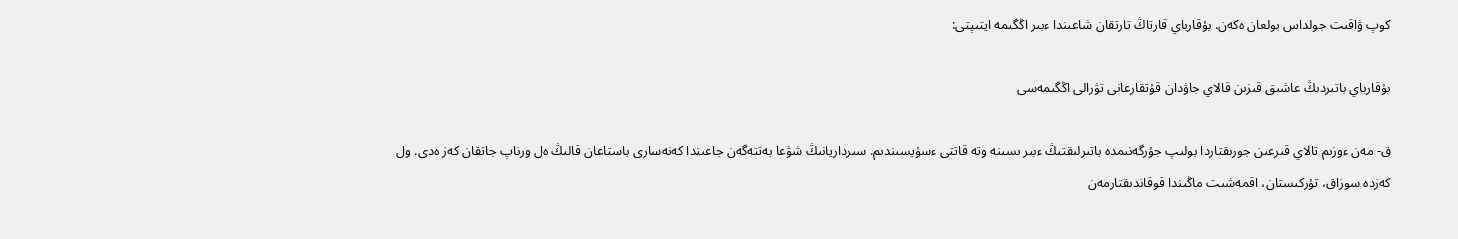كوپ ۋاقىت جولداس بولعان ەكەن. بۇقارباي قارتاڭ تارتقان شاعىندا ءبىر اڭگىمە ايتىپتى:

بۇقارباي باتىردىڭ عاشىق قىزىن قالاي جاۋدان قۇتقارعانى تۋرالى اڭگىمەسى

ق- مەن ءوزىم تالاي قىرعىن جورىقتاردا بولىپ جۇرگەنىمدە باتىرلىقتىڭ ءبىر ىسىنە وتە قاتتى ءسۇيسىندىم. سىرداريانىڭ شۋعا بەتتەگەن جاعىندا كەنەسارى باستاعان قالىڭ ەل ورناپ جاتقان كەز ەدى. ول كەزدە سوزاق، تۇركىستان، اقمەشىت ماڭىندا قوقاندىقتارمەن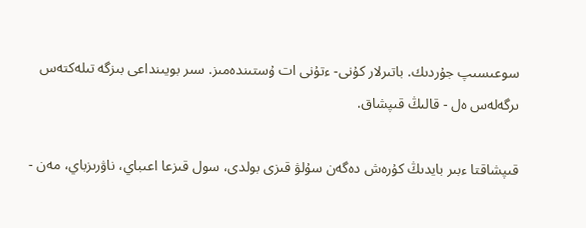سوعىسىپ جۇردىك. باتىرلار كۇنى- ءتۇنى ات ۇستىندەمىز. سىر بويىنداعى بىزگە تىلەكتەس ىرگەلەس ەل - قالىڭ قىپشاق.

قىپشاقتا ءبىر بايدىڭ كۇرەش دەگەن سۇلۋ قىزى بولدى، سول قىزعا اعىباي، ناۋرىزباي، مەن -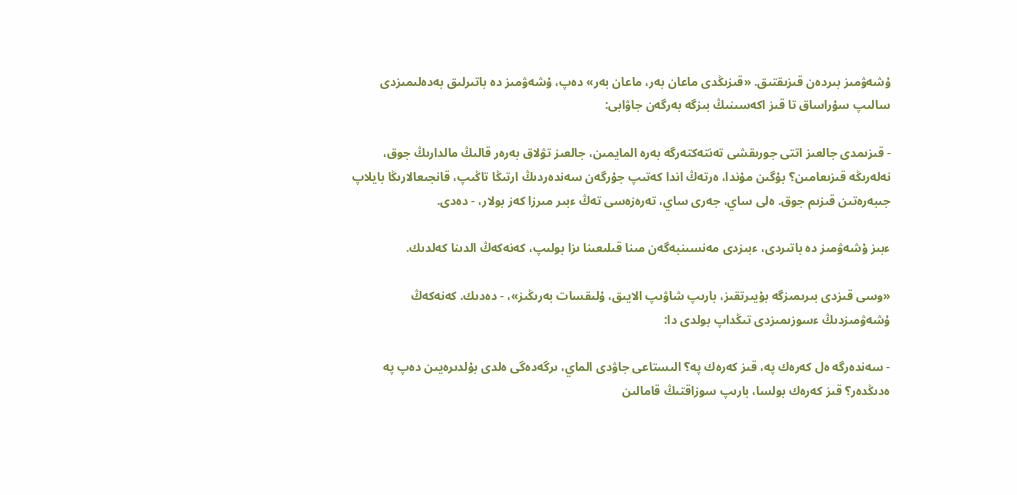ۇشەۋمىز بىردەن قىزىقتىق. «قىزىڭدى ماعان بەر، ماعان بەر» دەپ، ۇشەۋمىز دە باتىرلىق بەدەلىمىزدى سالىپ سۇراساق تا قىز اكەسىنىڭ بىزگە بەرگەن جاۋابى:

- قىزىمدى جالعىز اتتى جورىقشى تەنتەكتەرگە بەرە المايمىن، جالعىز تۋلاق بەرەر قالىڭ مالدارىڭ جوق، نەلەرىڭە قىزىعامىن؟ بۇگىن مۇندا، ەرتەڭ اندا كەتىپ جۇرگەن سەندەردىڭ ارتىڭا تاڭىپ، قانجىعالارىڭا بايلاپ جىبەرەتىن قىزىم جوق. ەلى ساي، جەرى ساي، تەرەزەسى تەڭ ءبىر مىرزا كەز بولار، - دەدى.

ءبىز ۇشەۋمىز دە باتىردى، ءبىزدى مەنسىنبەگەن مىنا قىلىعىنا ىزا بولىپ، كەنەكەڭ الدىنا كەلدىك.

«وسى قىزدى بىرىمىزگە بۇيىرتقىز، بارىپ شاۋىپ الايىق، ۇلىقسات بەرىڭىز»، - دەدىك. كەنەكەڭ ۇشەۋمىزدىڭ ءسوزىمىزدى تىڭداپ بولدى دا:

- سەندەرگە ەل كەرەك پە، قىز كەرەك پە؟ الىستاعى جاۋدى الماي، ىرگەدەگى ەلدى بۇلدىرەيىن دەپ پە ەدىڭدەر؟ قىز كەرەك بولسا، بارىپ سوزاقتىڭ قامالىن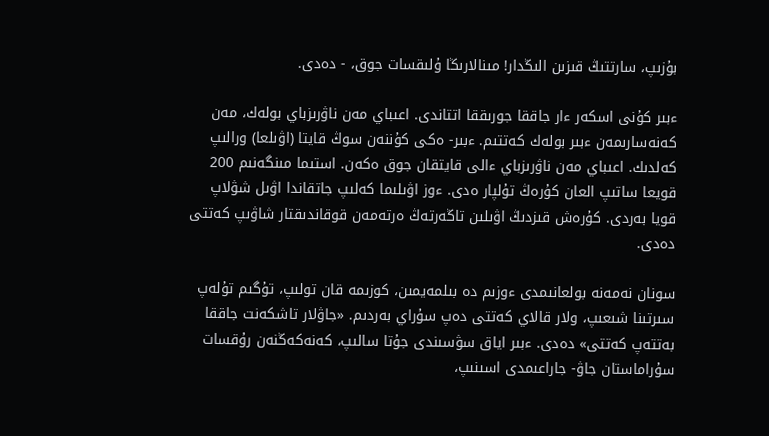بۇزىپ، سارتتىڭ قىزىن الىڭدار! مىنالارىڭا ۇلىقسات جوق، - دەدى.

ءبىر كۇنى اسكەر ءار جاققا جورىققا اتتاندى. اعىباي مەن ناۋرىزباي بولەك، مەن كەنەسارىمەن ءبىر بولەك كەتتىم. ءبىر- ەكى كۇننەن سوڭ قايتا (اۋىلعا) ورالىپ كەلدىك. اعىباي مەن ناۋرىزباي ءالى قايتقان جوق ەكەن. استىما مىنگەنىم 200 قويعا ساتىپ العان كۇرەڭ تۇلپار ەدى. ءوز اۋىلىما كەلىپ جاتقاندا اۋىل شۋلاپ قويا بەردى. كۇرەش قىزدىڭ اۋىلىن تاڭەرتەڭ ەرتەمەن قوقاندىقتار شاۋىپ كەتتى دەدى.

سونان نەمەنە بولعانىمدى ءوزىم دە بىلمەيمىن، كوزىمە قان تولىپ، تۇگىم تۇلەپ سىرتىنا شىعىپ، ولار قالاي كەتتى دەپ سۇراي بەردىم. «جاۋلار تاشكەنت جاققا بەتتەپ كەتتى» دەدى. ءبىر اياق سۋسىندى جۇتا سالىپ، كەنەكەڭنەن رۇقسات سۇراماستان جاۋ- جاراعىمدى اسىنىپ،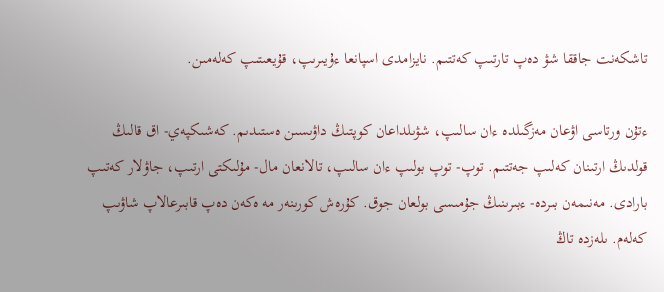تاشكەنت جاققا شۋ دەپ تارتىپ كەتتىم. نايزامدى اسپانعا ءۇيىرىپ، قۇيعىتىپ كەلەمىن.

ءتۇن ورتاسى اۋعان مەزگىلدە ءان سالىپ، شۋىلداعان كوپتىڭ داۋىسىن ەستىدىم. كەشىكپەي- اق قالىڭ قولدىڭ ارتىنان كەلىپ جەتتىم. توپ- توپ بولىپ ءان سالىپ، تالانعان مال- مۇلىكتى ارتىپ، جاۋلار كەتىپ بارادى. مەنىمەن بىردە- ءبىرىنىڭ جۇمىسى بولعان جوق. كۇرەش كورىنەر مە ەكەن دەپ قابىرعالاپ شاۋىپ كەلەم. ىلەزدە تاڭ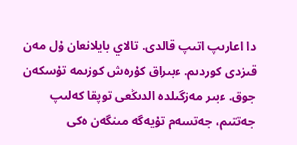دا اعارىپ اتىپ قالدى. تالاي بايلانعان ۇل مەن قىزدى كوردىم. ءبىراق كۇرەش كوزىمە تۇسكەن جوق. ءبىر مەزگىلدە الدىڭعى توپقا كەلىپ جەتتىم، جەتسەم تۇيەگە مىنگەن ەكى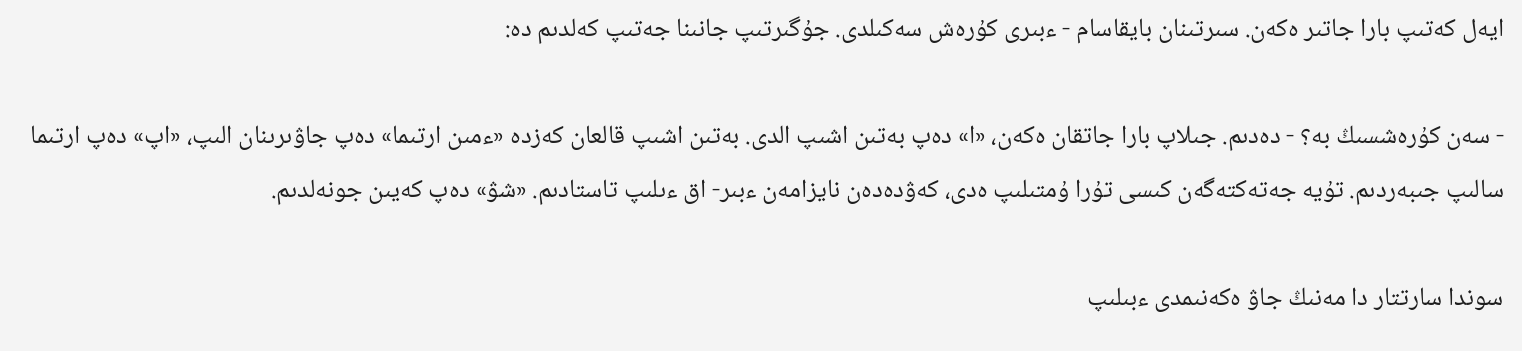ايەل كەتىپ بارا جاتىر ەكەن. سىرتىنان بايقاسام - ءبىرى كۇرەش سەكىلدى. جۇگىرتىپ جانىنا جەتىپ كەلدىم دە:

- سەن كۇرەشسىڭ بە؟ - دەدىم. جىلاپ بارا جاتقان ەكەن، «ا» دەپ بەتىن اشىپ الدى. بەتىن اشىپ قالعان كەزدە «ءمىن ارتىما» دەپ جاۋىرىنان الىپ، «اپ» دەپ ارتىما سالىپ جىبەردىم. تۇيە جەتەكتەگەن كىسى تۇرا ۇمتىلىپ ەدى، كەۋدەدەن نايزامەن ءبىر- اق ءىلىپ تاستادىم. «شۋ» دەپ كەيىن جونەلدىم.

سوندا سارتتار دا مەنىڭ جاۋ ەكەنىمدى ءبىلىپ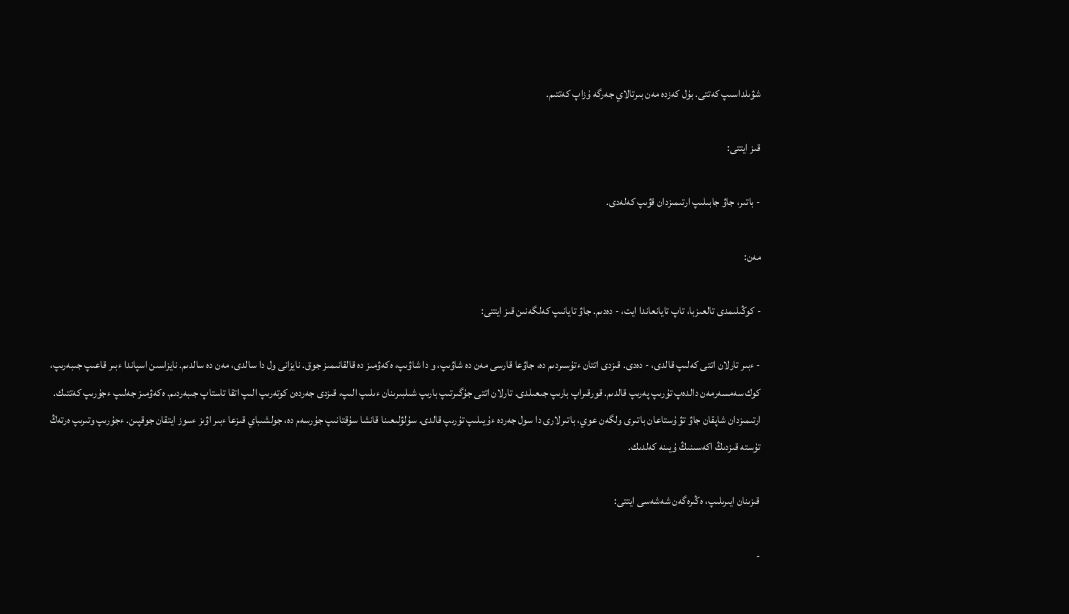شۋىلداسىپ كەتتى. بۇل كەزدە مەن بىرتالاي جەرگە ۇزاپ كەتتىم.

قىز ايتتى:

- باتىر، جاۋ جابىلىپ ارتىمىزدان قۋىپ كەلەدى.

مەن:

- كوڭىلىمدى تالعىزبا، تاپ تايانعاندا ايت، - دەدىم. جاۋ تايانىپ كەلگەنىن قىز ايتتى:

- ءبىر تارلان اتتى كەلىپ قالدى، - دەدى. قىزدى اتتان ءتۇسىردىم دە، جاۋعا قارسى مەن دە شاۋىپ، و دا شاۋىپ، ەكەۋمىز دە قالقانىمىز جوق. نايزانى ول دا سالدى، مەن دە سالدىم. نايزاسىن اسپاندا ءبىر قاعىپ جىبەرىپ، كوك سەمسەرمەن دالدەپ تۇرىپ پەرىپ قالدىم. قورقىراپ بارىپ جىعىلدى. تارلان اتتى جۇگىرتىپ بارىپ شىلبىرىنان ءىلىپ الىپ، قىزدى جەردەن كوتەرىپ الىپ اتقا تاستاپ جىبەردىم. ەكەۋمىز جەلىپ ءجۇرىپ كەتتىك. ارتىمىزدان شاپقان جاۋ تۋ ۇستاعان باتىرى ولگەن عوي، باتىرلارى دا سول جەردە ءۇيىلىپ تۇرىپ قالدى. سۇلۋلىعىنا قانشا سۇقتانىپ جۇرسەم دە، جولشىباي قىزعا ءبىر اۋىز ءسوز ايتقان جوقپىن. ءجۇرىپ وتىرىپ ەرتەڭ تۇستە قىزدىڭ اكەسىنىڭ ۇيىنە كەلدىك.

قىزىنان ايىرىلىپ، ەڭىرەگەن شەشەسى ايتتى:

-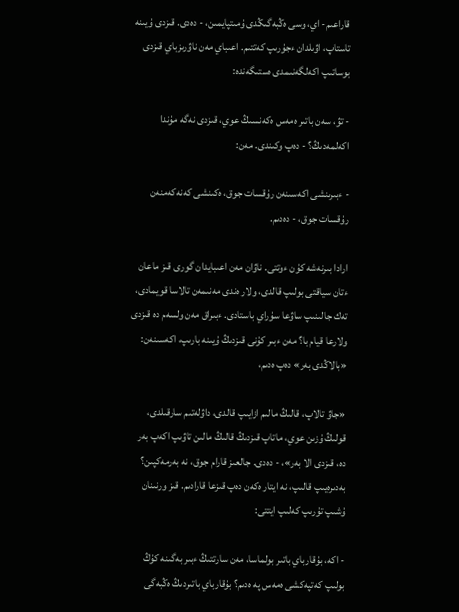قاراعىم- اي، وسى ەڭبەگىڭدى ۇمىتپايمىن، - دەدى. قىزدى ۇيىنە تاستاپ، اۋىلدان ءجۇرىپ كەتتىم. اعىباي مەن ناۋرىزباي قىزدى بوساتىپ اكەلگەنىمدى ەستىگەندە:

- تۋ، سەن باتىر ەمەس ەكەنسىڭ عوي، قىزدى نەگە مۇندا اكەلمەدىڭ؟ - دەپ وكىندى. مەن:

- ءبىرىنشى اكەسىنەن رۇقسات جوق، ەكىنشى كەنەكەمنەن رۇقسات جوق، - دەدىم.

ارادا بىرنەشە كۇن ءوتتى. ناۋان مەن اعىبايدان گورى قىز ماعان ءتان سياقتى بولىپ قالدى، ولار ەندى مەنىمەن تالاسا قويمادى، تەك جالىنىپ ساۋعا سۇراي باستادى. ءبىراق مەن ولسەم دە قىزدى ولارعا قيام با؟ مەن ءبىر كۇنى قىزدىڭ ۇيىنە بارىپ، اكەسىنەن: «بالاڭدى بەر» دەپ ەدىم،

«جاۋ تالاپ، قالىڭ مالىم ازايىپ قالدى، داۋلەتىم سارقىلدى، قولىڭ ۇزىن عوي، ماتاپ قىزدىڭ قالىڭ مالىن تاۋىپ اكەپ بەر دە، قىزدى الا بەر»، - دەدى. جالعىز قارام جوق، نە بەرمەكپىن؟ بەدىرەيىپ قالىپ، نە ايتار ەكەن دەپ قىزعا قارادىم. قىز ورنىنان ۇشىپ تۇرىپ كەلىپ ايتتى:

- اكە، بۇقارباي باتىر بولماسا، مەن سارتتىڭ ءبىر بەگىنە كۇڭ بولىپ كەتپەكشى ەمەس پە ەدىم؟ بۇقارباي باتىردىڭ ەڭبەگى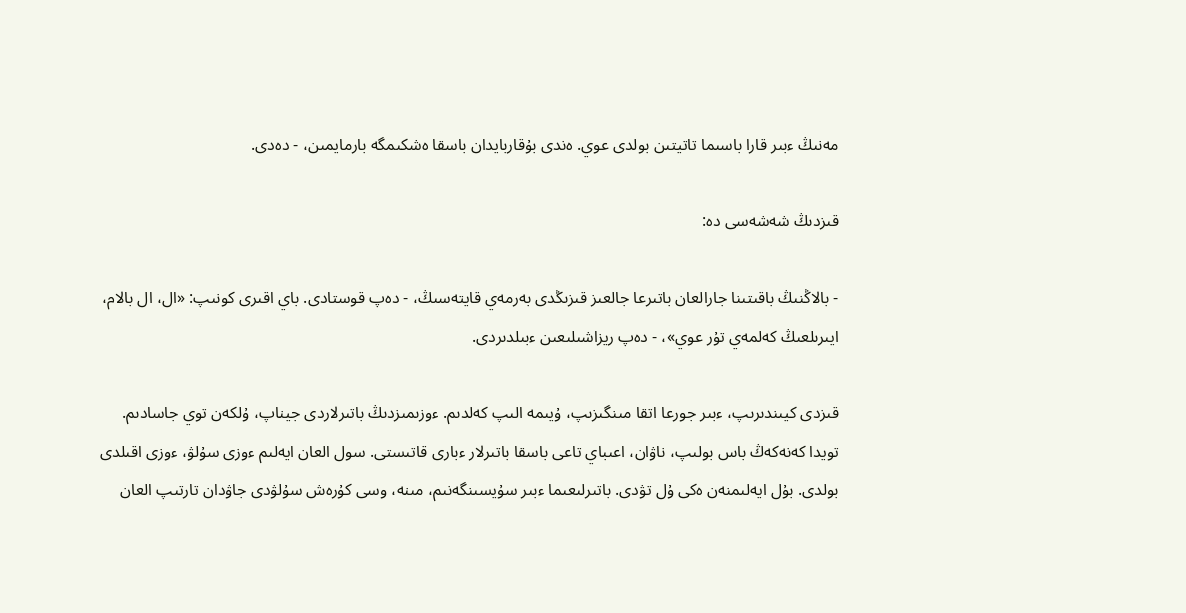مەنىڭ ءبىر قارا باسىما تاتيتىن بولدى عوي. ەندى بۇقاربايدان باسقا ەشكىمگە بارمايمىن، - دەدى.

قىزدىڭ شەشەسى دە:

- بالاڭنىڭ باقىتىنا جارالعان باتىرعا جالعىز قىزىڭدى بەرمەي قايتەسىڭ، - دەپ قوستادى. باي اقىرى كونىپ: «ال، ال بالام، ايىرىلعىڭ كەلمەي تۇر عوي»، - دەپ ريزاشىلىعىن ءبىلدىردى.

قىزدى كيىندىرىپ، ءبىر جورعا اتقا مىنگىزىپ، ۇيىمە الىپ كەلدىم. ءوزىمىزدىڭ باتىرلاردى جيناپ، ۇلكەن توي جاسادىم. تويدا كەنەكەڭ باس بولىپ، ناۋان، اعىباي تاعى باسقا باتىرلار ءبارى قاتىستى. سول العان ايەلىم ءوزى سۇلۋ، ءوزى اقىلدى بولدى. بۇل ايەلىمنەن ەكى ۇل تۋدى. باتىرلىعىما ءبىر سۇيسىنگەنىم، مىنە، وسى كۇرەش سۇلۋدى جاۋدان تارتىپ العان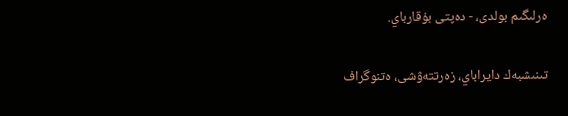ەرلىگىم بولدى، - دەپتى بۇقارباي.

تىنىشبەك دايراباي، زەرتتەۋشى، ەتنوگراف